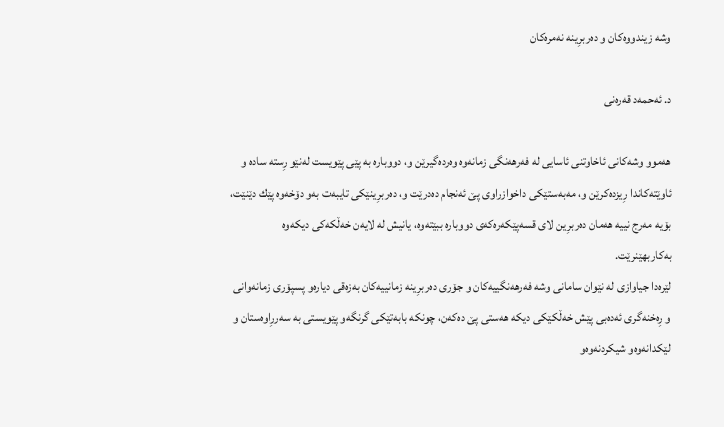وشه‌ زیندووه‌كان و ده‌ربرِینه‌ نه‌مره‌كان

د. ئه‌حمه‌د قه‌ره‌نى

هه‌موو وشه‌كانى ئاخاوتنى ئاسایى له‌ فه‌رهه‌نگى زمانه‌وه‌ وه‌رده‌گیرێن و، دووباره‌ به‌ پێى پێویست له‌نێو رِسته‌ ساده‌ و ئاوێته‌كاندا رِیزده‌كرێن و، مه‌به‌ستێكى داخوازراوى پێ‌ ئه‌نجام ده‌درێت و، ده‌ربرِینێكى تایبه‌ت به‌و دۆخه‌وه‌ پێك دێنێت، بۆیه‌ مه‌رج نییه‌ هه‌مان ده‌ربرِین لاى قسه‌پێكه‌ره‌كه‌ى دووباره‌ ببێته‌وه‌، یانیش له‌ لایه‌ن خه‌ڵكه‌كى دیكه‌وه‌ به‌كاربهێنرێت.
لێره‌دا جیاوازى له‌ نێوان سامانى وشه‌ فه‌رهه‌نگییه‌كان و جۆرى ده‌ربرِینه‌ زمانییه‌كان به‌زه‌قى دیاره‌و پسپۆرى زمانه‌وانى و رِه‌خنه‌گرى ئه‌ده‌بى پێش خه‌ڵكێكى دیكه‌ هه‌ستى پێ‌ ده‌كه‌ن، چونكه‌ بابه‌تێكى گرنگه‌و پێویستى به‌ سه‌ررِاوه‌ستان و لێكدانه‌وه‌و شیكردنه‌وه‌و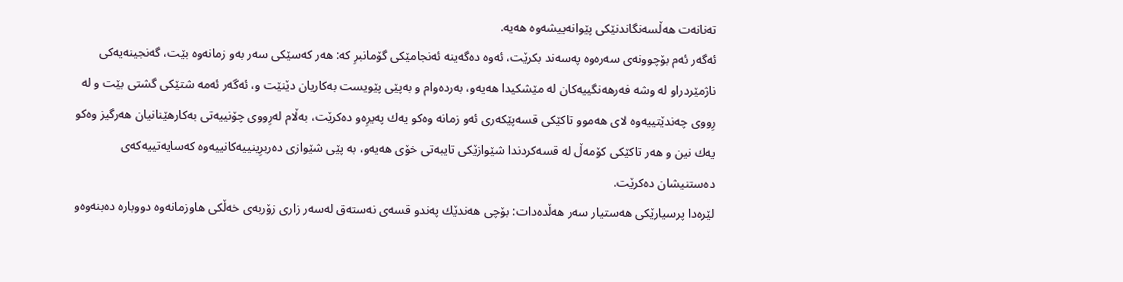ته‌نانه‌ت هه‌ڵسه‌نگاندنێكى پێوانه‌ییشه‌وه‌ هه‌یه‌.
ئه‌گه‌ر ئه‌م بۆچوونه‌ى سه‌ره‌وه‌ په‌سه‌ند بكرێت، ئه‌وه‌ ده‌گه‌ینه‌ ئه‌نجامێكى گۆمانبرِ كه‌: هه‌ر كه‌سێكى سه‌ر به‌و زمانه‌وه‌ بێت، گه‌نجینه‌یه‌كى ناژمێردراو له‌ وشه‌ فه‌رهه‌نگییه‌كان له‌ مێشكیدا هه‌یه‌و، به‌رده‌وام و به‌پێى پێویست به‌كاریان دێنێت و، ئه‌گه‌ر ئه‌مه‌ شتێكى گشتى بێت و له‌ رِووى چه‌ندێتییه‌وه‌ لاى هه‌موو تاكێكى قسه‌پێكه‌رى ئه‌و زمانه‌ وه‌كو یه‌ك په‌یرِه‌و ده‌كرێت، به‌ڵام له‌رِووى چۆنییه‌تى به‌كارهێنانیان هه‌رگیز وه‌كو یه‌ك نین و هه‌ر تاكێكى كۆمه‌ڵ له‌ قسه‌كردندا شێوازێكى تایبه‌تى خۆى هه‌یه‌و، به‌ پێى شێوازى ده‌ربرِینییه‌كانییه‌وه‌ كه‌سایه‌تییه‌كه‌ى ده‌ستنیشان ده‌كرێت.
لێره‌دا پرسیارێكى هه‌ستیار سه‌ر هه‌ڵده‌دات: بۆچى هه‌ندێك په‌ندو قسه‌ى نه‌سته‌ق له‌سه‌ر زارى زۆربه‌ى خه‌ڵكى هاوزمانه‌وه‌ دووباره‌ ده‌بنه‌وه‌و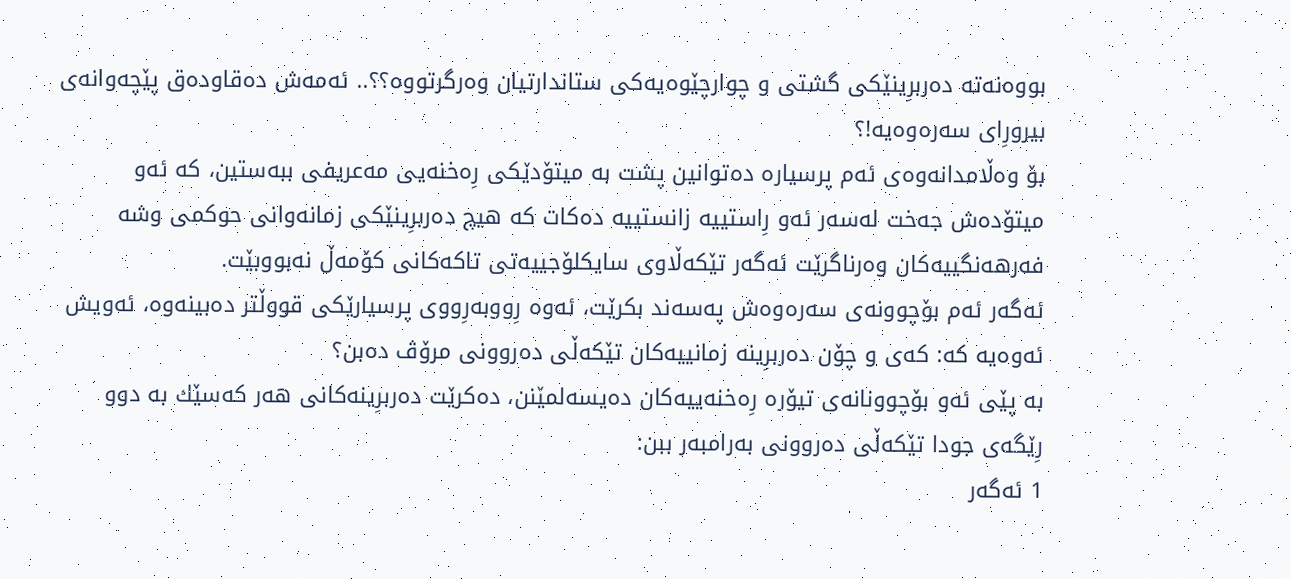بووه‌نه‌ته‌ ده‌ربرِینێكى گشتى و چوارچێوه‌یه‌كى ستاندارتیان وه‌رگرتووه‌؟؟.. ئه‌مه‌ش ده‌قاوده‌ق پێچه‌وانه‌ى بیرورِاى سه‌ره‌وه‌یه‌!؟
بۆ وه‌ڵامدانه‌وه‌ى ئه‌م پرسیاره‌ ده‌توانین پشت به‌ میتۆدێكى رِه‌خنه‌یى مه‌عریفى ببه‌ستین، كه‌ ئه‌و میتۆده‌ش جه‌خت له‌سه‌ر ئه‌و رِاستییه‌ زانستییه‌ ده‌كات كه‌ هیچ ده‌ربرِینێكى زمانه‌وانى حوكمى وشه‌ فه‌رهه‌نگییه‌كان وه‌رناگرێت ئه‌گه‌ر تێكه‌ڵاوى سایكلۆجییه‌تى تاكه‌كانى كۆمه‌ڵ نه‌بووبێت.
ئه‌گه‌ر ئه‌م بۆچوونه‌ى سه‌ره‌وه‌ش په‌سه‌ند بكرێت، ئه‌وه‌ رِووبه‌رِووى پرسیارێكى قووڵتر ده‌بینه‌وه‌، ئه‌ویش ئه‌وه‌یه‌ كه‌: كه‌ى و چۆن ده‌ربرِینه‌ زمانییه‌كان تێكه‌ڵى ده‌روونى مرۆڤ ده‌بن؟
به‌ پێى ئه‌و بۆچوونانه‌ى تیۆره‌ رِه‌خنه‌ییه‌كان ده‌یسه‌لمێنن، ده‌كرێت ده‌ربرِینه‌كانى هه‌ر كه‌سێك به‌ دوو رِێگه‌ى جودا تێكه‌ڵى ده‌روونى به‌رامبه‌ر ببن:
1 ئه‌گه‌ر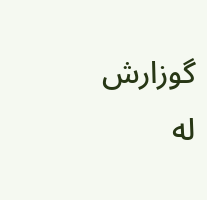گوزارش له‌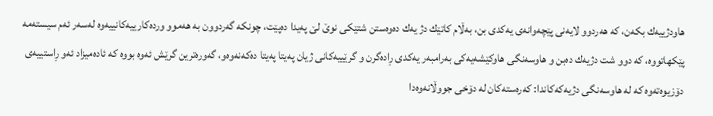هاودژییه‌ك بكه‌ن، كه‌ هه‌ردوو لایه‌نى پێچه‌وانه‌ى یه‌كدى بن، به‌ڵام كاتێك دژ یه‌ك ده‌وه‌ستن شتێكى نوێ‌ لێ‌ په‌یدا ده‌پێت، چونكه‌ گه‌ردوون به‌ هه‌موو ورده‌كارییه‌كانییه‌وه‌ له‌سه‌ر ئه‌م سیسته‌مه‌ پێكهاتووه‌، كه‌ دوو شت دژیه‌ك ده‌بن و هاوسه‌نگى هاوكێشه‌یه‌كى به‌رامبه‌ر یه‌كدى رِاده‌گرن و گرێییه‌كانى ژیان په‌یتا په‌یتا ده‌كه‌نه‌وه‌و، گه‌وره‌ترین گرێش ئه‌وه‌ بووه‌ كه‌ ئاده‌میزاد ئه‌و رِاستییه‌ى دۆزیوه‌ته‌وه‌ كه‌ له‌ هاوسه‌نگى دژیه‌كه‌كاندا: كه‌ره‌سته‌كان له‌ دۆخى جووڵانه‌وه‌دا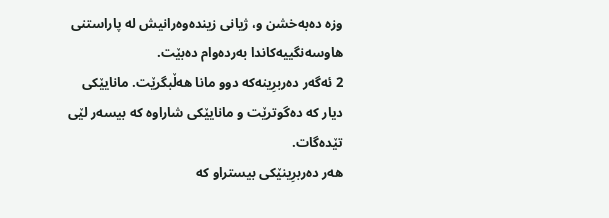وزه‌ ده‌به‌خشن و، ژیانى زینده‌وه‌رانیش له‌ پاراستنى هاوسه‌نگییه‌كاندا به‌رده‌وام ده‌بێت.
2 ئه‌گه‌ر ده‌ربرِینه‌كه‌ دوو مانا هه‌ڵبگرێت. مانایێكى دیار كه‌ ده‌گوترێت و مانایێكى شاراوه‌ كه‌ بیسه‌ر لێى تێده‌گات.
هه‌ر ده‌ربرِینێكى بیستراو كه‌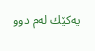یه‌كێك له‌م دوو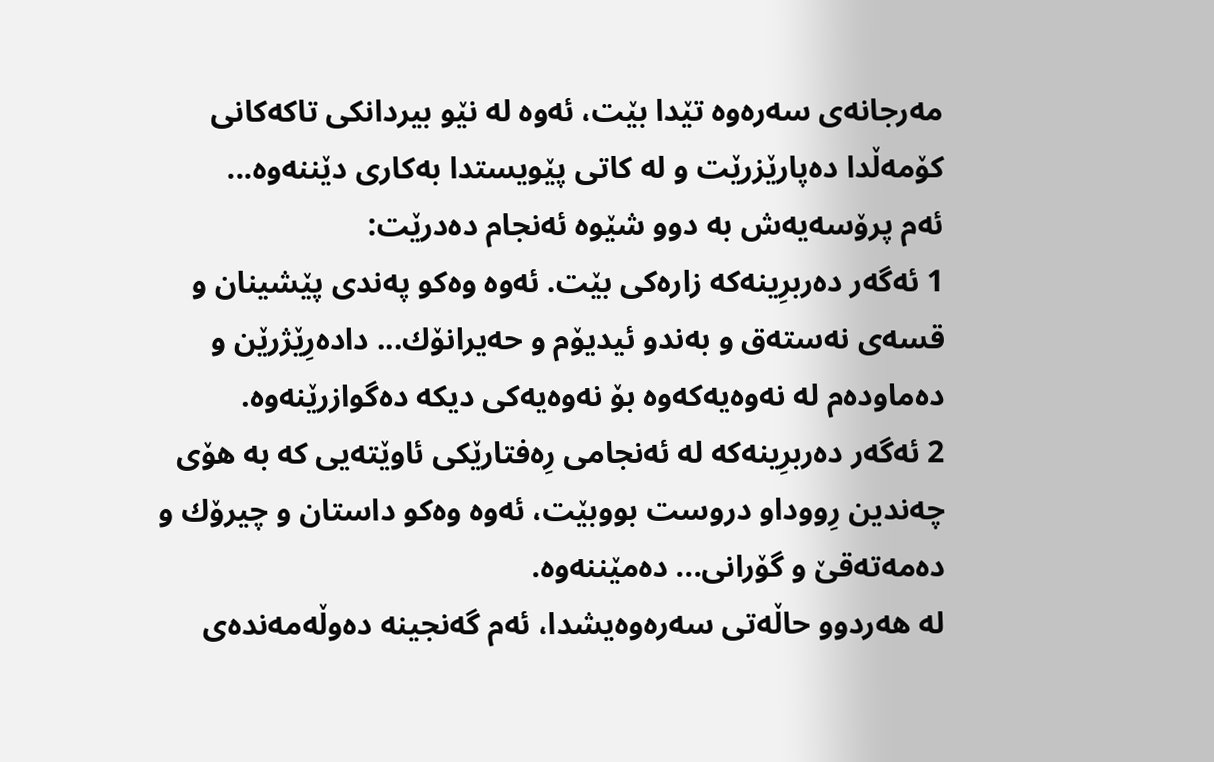مه‌رجانه‌ى سه‌ره‌وه‌ تێدا بێت، ئه‌وه‌ له‌ نێو بیردانكى تاكه‌كانى كۆمه‌ڵدا ده‌پارێزرێت و له‌ كاتى پێویستدا به‌كارى دێننه‌وه‌...
ئه‌م پرۆسه‌یه‌ش به‌ دوو شێوه‌ ئه‌نجام ده‌درێت:
1 ئه‌گه‌ر ده‌ربرِینه‌كه‌ زاره‌كى بێت. ئه‌وه‌ وه‌كو په‌ندى پێشینان و قسه‌ى نه‌سته‌ق و به‌ندو ئیدیۆم و حه‌یرانۆك... داده‌رِێژرێن و ده‌ماوده‌م له‌ نه‌وه‌یه‌كه‌وه‌ بۆ نه‌وه‌یه‌كى دیكه‌ ده‌گوازرێنه‌وه‌.
2 ئه‌گه‌ر ده‌ربرِینه‌كه‌ له‌ ئه‌نجامى رِه‌فتارێكى ئاوێته‌یى كه‌ به‌ هۆى چه‌ندین رِووداو دروست بووبێت، ئه‌وه‌ وه‌كو داستان و چیرۆك و ده‌مه‌ته‌قێ‌ و گۆرانى... ده‌مێننه‌وه‌.
له‌ هه‌ردوو حاڵه‌تى سه‌ره‌وه‌یشدا، ئه‌م گه‌نجینه‌ ده‌وڵه‌مه‌نده‌ى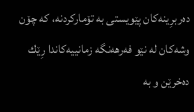ده‌ربرِینه‌كان پێویستى به‌ تۆماركردنه‌، كه‌ چۆن وشه‌كان له‌ نێو فه‌رهه‌نگه‌ زمانییه‌كاندا رِێك ده‌خرێن و به‌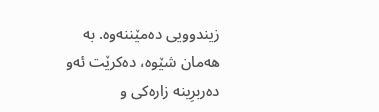زیندوویى ده‌مێننه‌وه‌. به‌ هه‌مان شێوه‌، ده‌كرێت ئه‌و ده‌ربرِینه‌ زاره‌كى و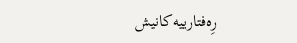رِه‌فتارییه‌كانیش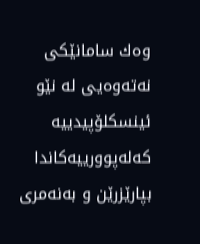وه‌ك سامانێكى نه‌ته‌وه‌یى له‌ نێو ئینسكلۆپیدییه‌ كه‌له‌پوورییه‌كاندا بپارێزرێن و به‌نه‌مرى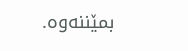بمێننه‌وه‌.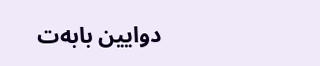دوایین بابەت